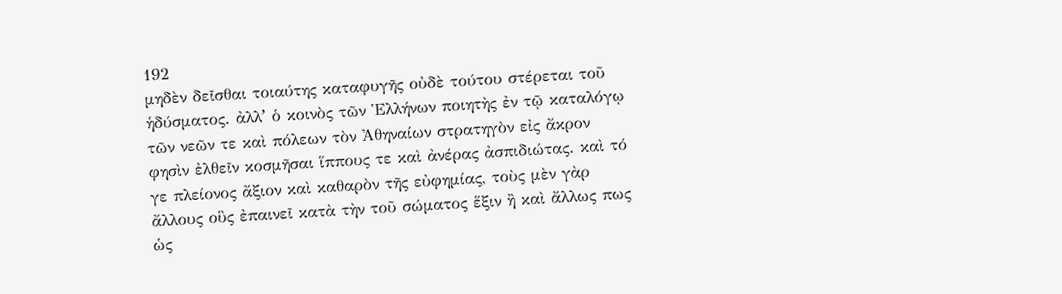192
μηδὲν δεῖσθαι τοιαύτης καταφυγῆς οὐδὲ τούτου στέρεται τοῦ ἡδύσματος. ἀλλʼ ὁ κοινὸς τῶν Ἑλλήνων ποιητὴς ἐν τῷ καταλόγῳ τῶν νεῶν τε καὶ πόλεων τὸν Ἀθηναίων στρατηγὸν εἰς ἄκρον φησὶν ἐλθεῖν κοσμῆσαι ἵππους τε καὶ ἀνέρας ἀσπιδιώτας. καὶ τό γε πλείονος ἄξιον καὶ καθαρὸν τῆς εὐφημίας, τοὺς μὲν γὰρ ἄλλους οὓς ἐπαινεῖ κατὰ τὴν τοῦ σώματος ἕξιν ἢ καὶ ἄλλως πως ὡς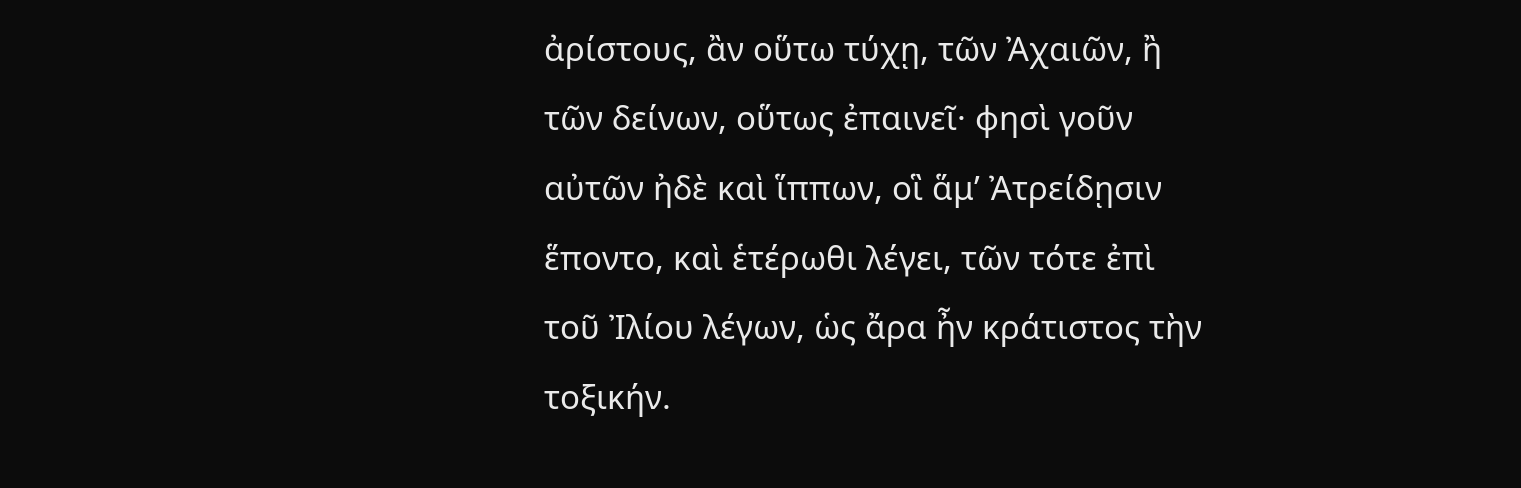ἀρίστους, ἂν οὕτω τύχῃ, τῶν Ἀχαιῶν, ἢ τῶν δείνων, οὕτως ἐπαινεῖ· φησὶ γοῦν αὐτῶν ἠδὲ καὶ ἵππων, οἳ ἅμʼ Ἀτρείδῃσιν ἕποντο, καὶ ἑτέρωθι λέγει, τῶν τότε ἐπὶ τοῦ Ἰλίου λέγων, ὡς ἄρα ἦν κράτιστος τὴν τοξικήν.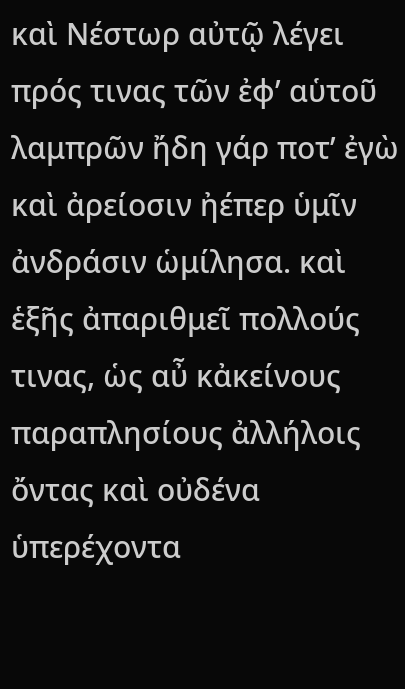καὶ Νέστωρ αὐτῷ λέγει πρός τινας τῶν ἐφʼ αὑτοῦ λαμπρῶν ἤδη γάρ ποτʼ ἐγὼ καὶ ἀρείοσιν ἠέπερ ὑμῖν ἀνδράσιν ὡμίλησα. καὶ ἑξῆς ἀπαριθμεῖ πολλούς τινας, ὡς αὖ κἀκείνους παραπλησίους ἀλλήλοις ὄντας καὶ οὐδένα ὑπερέχοντα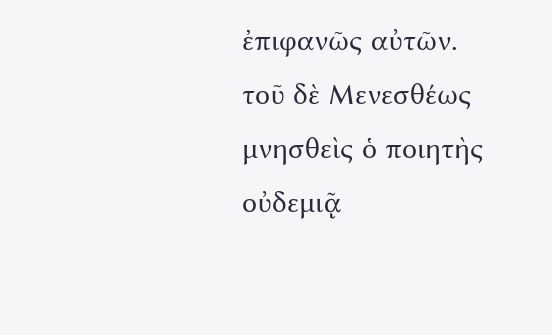ἐπιφανῶς αὐτῶν. τοῦ δὲ Μενεσθέως μνησθεὶς ὁ ποιητὴς οὐδεμιᾷ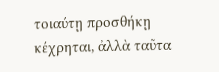τοιαύτῃ προσθήκῃ κέχρηται, ἀλλὰ ταῦτα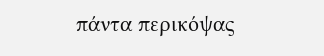πάντα περικόψας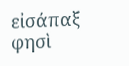εἰσάπαξ φησὶ